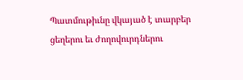Պատմութիւնը վկայած է տարբեր ցեղերու եւ ժողովուրդներու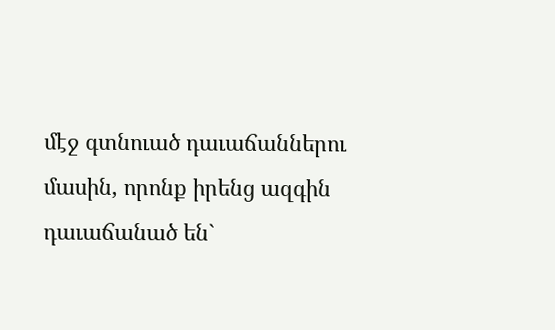մէջ գտնուած դաւաճաններու մասին, որոնք իրենց ազգին դաւաճանած են`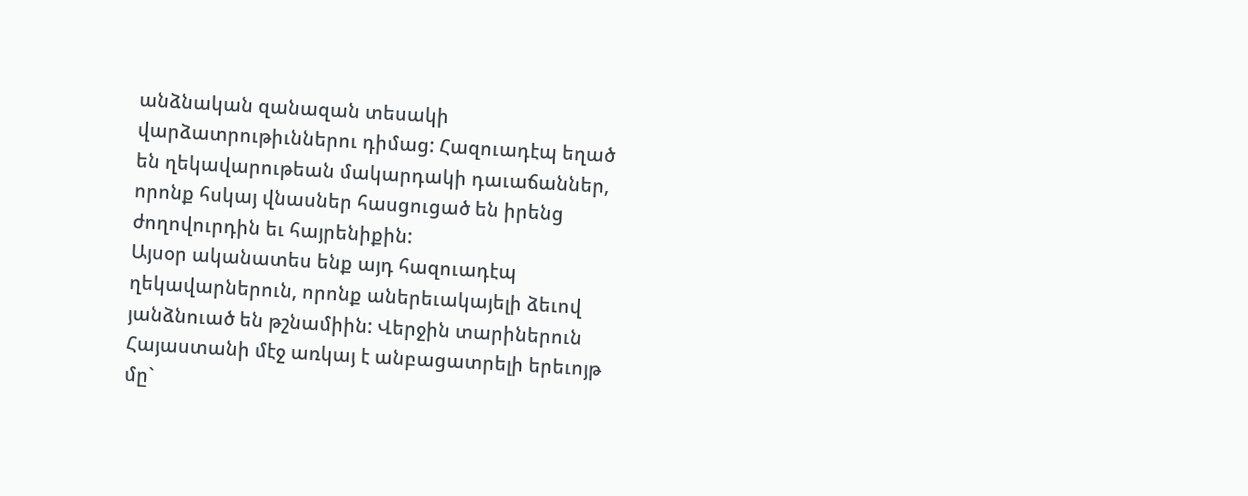անձնական զանազան տեսակի վարձատրութիւններու դիմաց: Հազուադէպ եղած են ղեկավարութեան մակարդակի դաւաճաններ, որոնք հսկայ վնասներ հասցուցած են իրենց ժողովուրդին եւ հայրենիքին:
Այսօր ականատես ենք այդ հազուադէպ ղեկավարներուն, որոնք աներեւակայելի ձեւով յանձնուած են թշնամիին: Վերջին տարիներուն Հայաստանի մէջ առկայ է անբացատրելի երեւոյթ մը`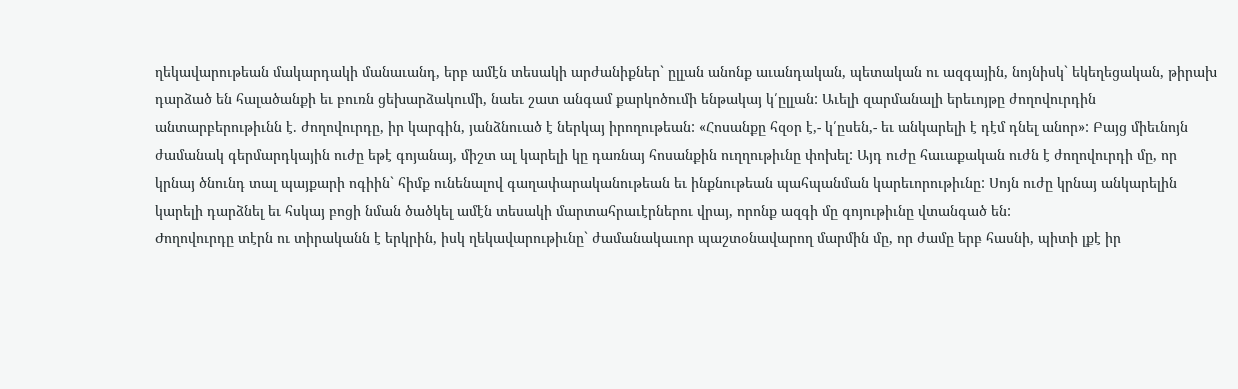ղեկավարութեան մակարդակի մանաւանդ, երբ ամէն տեսակի արժանիքներ` ըլլան անոնք աւանդական, պետական ու ազգային, նոյնիսկ` եկեղեցական, թիրախ դարձած են հալածանքի եւ բուռն ցեխարձակումի, նաեւ շատ անգամ քարկոծումի ենթակայ կ՛ըլլան: Աւելի զարմանալի երեւոյթը ժողովուրդին անտարբերութիւնն է. ժողովուրդը, իր կարգին, յանձնուած է ներկայ իրողութեան: «Հոսանքը հզօր է,- կ՛ըսեն,- եւ անկարելի է դէմ դնել անոր»: Բայց միեւնոյն ժամանակ գերմարդկային ուժը եթէ գոյանայ, միշտ ալ կարելի կը դառնայ հոսանքին ուղղութիւնը փոխել: Այդ ուժը հաւաքական ուժն է ժողովուրդի մը, որ կրնայ ծնունդ տալ պայքարի ոգիին` հիմք ունենալով գաղափարականութեան եւ ինքնութեան պահպանման կարեւորութիւնը: Սոյն ուժը կրնայ անկարելին կարելի դարձնել եւ հսկայ բոցի նման ծածկել ամէն տեսակի մարտահրաւէրներու վրայ, որոնք ազգի մը գոյութիւնը վտանգած են:
Ժողովուրդը տէրն ու տիրականն է երկրին, իսկ ղեկավարութիւնը` ժամանակաւոր պաշտօնավարող մարմին մը, որ ժամը երբ հասնի, պիտի լքէ իր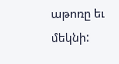աթոռը եւ մեկնի: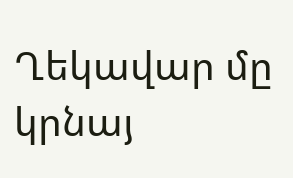Ղեկավար մը կրնայ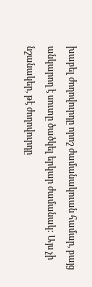խաբել ժողովուրդը որոշ ժամանակուան համար, բայց անկարող է սուտը ծածկել երկար ժամանակ: Այս չի նշանակեր, թէ ժողովուրդը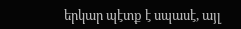երկար պէտք է սպասէ, այլ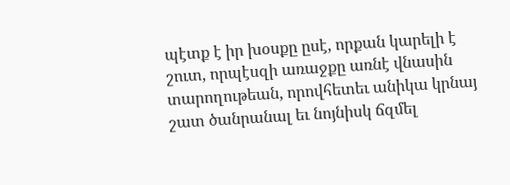պէտք է իր խօսքը ըսէ, որքան կարելի է շուտ, որպէսզի առաջքը առնէ վնասին տարողութեան, որովհետեւ անիկա կրնայ շատ ծանրանալ եւ նոյնիսկ ճզմել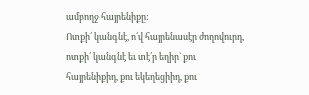ամբողջ հայրենիքը:
Ոտքի՛ կանգնէ, ո՛վ հայրենասէր ժողովուրդ, ոտքի՛ կանգնէ եւ տէ՛ր եղիր` քու հայրենիքիդ, քու եկեղեցիիդ, քու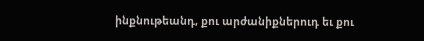ինքնութեանդ, քու արժանիքներուդ եւ քու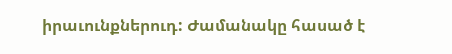իրաւունքներուդ: Ժամանակը հասած է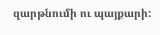զարթնումի ու պայքարի: